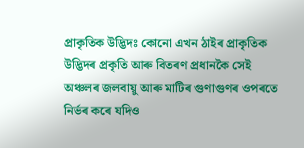প্ৰাকৃতিক উদ্ভিদঃ কোনো এখন ঠাইৰ প্ৰাকৃতিক উদ্ভিদৰ প্ৰকৃতি আৰু বিতৰণ প্ৰধানকৈ সেই অঞ্চলৰ জলবায়ু আৰু মাটিৰ গুণাগুণৰ ওপৰতে নিৰ্ভৰ কৰে যদিও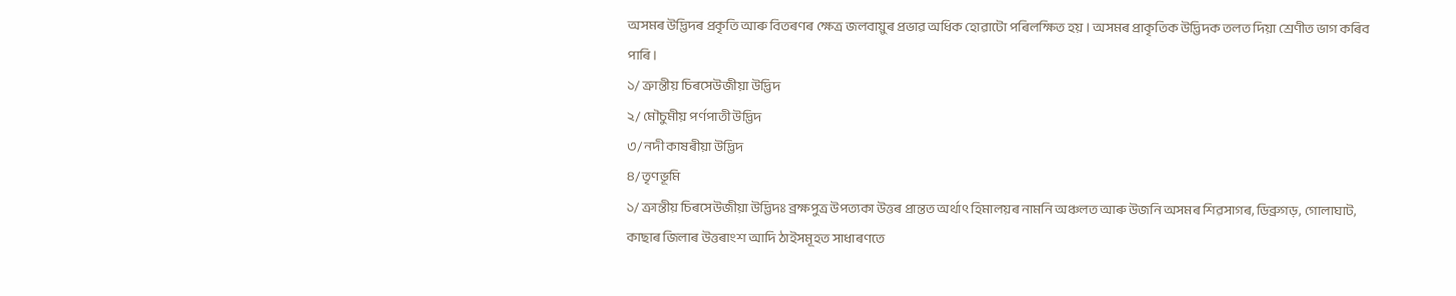অসমৰ উদ্ভিদৰ প্ৰকৃতি আৰু বিতৰণৰ ক্ষেত্ৰ জলবায়ুৰ প্ৰভাৱ অধিক হোৱাটো পৰিলক্ষিত হয়। অসমৰ প্ৰাকৃতিক উদ্ভিদক তলত দিয়া শ্ৰেণীত ভাগ কৰিব পাৰি।
১/ ত্ৰুান্তীয় চিৰসেউজীয়া উদ্ভিদ
২/ মৌচুমীয় পৰ্ণপাতী উদ্ভিদ
৩/ নদী কাষৰীয়া উদ্ভিদ
৪/ তৃণভূমি
১/ ত্ৰুান্তীয় চিৰসেউজীয়া উদ্ভিদঃ ব্ৰক্ষপুত্ৰ উপত্যকা উত্তৰ প্ৰান্তত অৰ্থাৎ হিমালয়ৰ নামনি অঞ্চলত আৰু উজনি অসমৰ শিৱসাগৰ, ডিব্ৰুগড়, গোলাঘাট, কাছাৰ জিলাৰ উত্তৰাংশ আদি ঠাইসমূহত সাধাৰণতে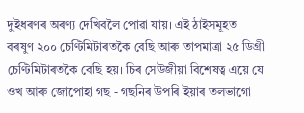দুইধৰণৰ অৰণ্য দেখিবলৈ পোৱা যায়। এই ঠাইসমূহত বৰষুণ ২০০ চেণ্টিমিটাৰতকৈ বেছি আৰু তাপমাত্ৰা ২৫ ডিগ্ৰী চেণ্টিমিটাৰতকৈ বেছি হয়। চিৰ সেউজীয়া বিশেষত্ব এয়ে যে ওখ আৰু জোপোহা গছ - গছনিৰ উপৰি ইয়াৰ তলভাগো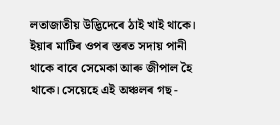লতাজাতীয় উদ্ভিদেৰে ঠাই খাই থাকে। ইয়াৰ মাটিৰ ওপৰ স্তৰত সদায় পানী থাকে বাবে সেমেকা আৰু জীপাল হৈ থাকে। সেয়েহে এই অঞ্চলৰ গছ -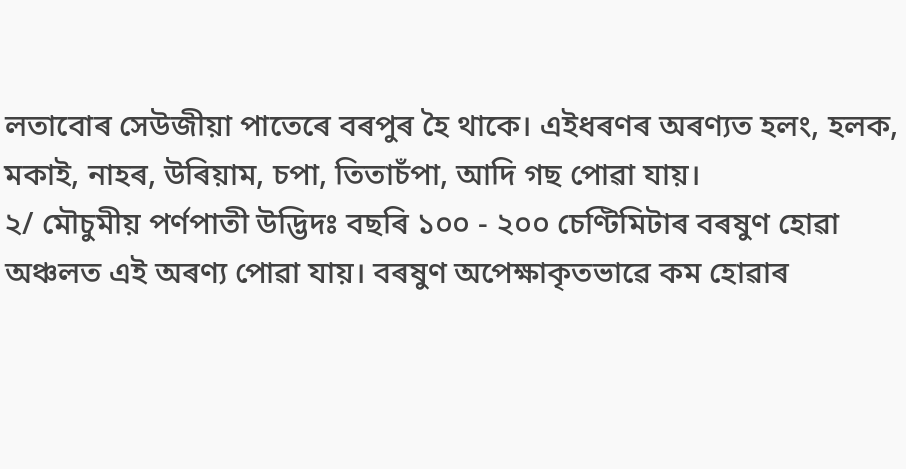লতাবোৰ সেউজীয়া পাতেৰে বৰপুৰ হৈ থাকে। এইধৰণৰ অৰণ্যত হলং, হলক, মকাই, নাহৰ, উৰিয়াম, চপা, তিতাচঁপা, আদি গছ পোৱা যায়।
২/ মৌচুমীয় পৰ্ণপাতী উদ্ভিদঃ বছৰি ১০০ - ২০০ চেণ্টিমিটাৰ বৰষুণ হোৱা অঞ্চলত এই অৰণ্য পোৱা যায়। বৰষুণ অপেক্ষাকৃতভাৱে কম হোৱাৰ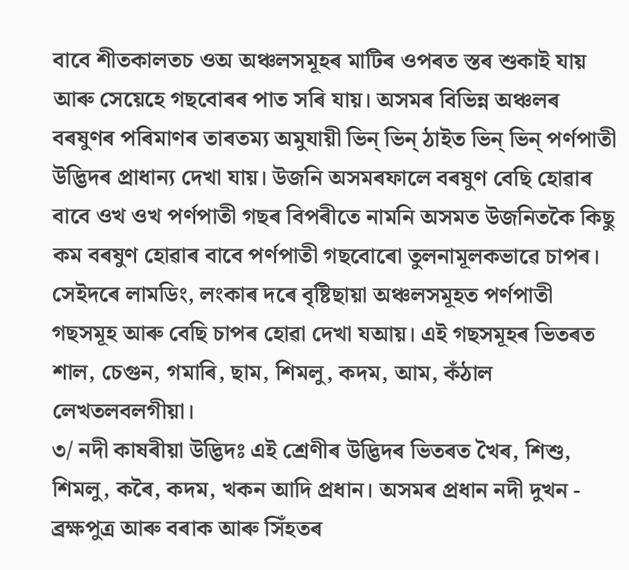বাবে শীতকালতচ ওঅ অঞ্চলসমূহৰ মাটিৰ ওপৰত স্তৰ শুকাই যায় আৰু সেয়েহে গছবোৰৰ পাত সৰি যায়। অসমৰ বিভিন্ন অঞ্চলৰ বৰষুণৰ পৰিমাণৰ তাৰতম্য অমুযায়ী ভিন্ ভিন্ ঠাইত ভিন্ ভিন্ পৰ্ণপাতী উদ্ভিদৰ প্ৰাধান্য দেখা যায়। উজনি অসমৰফালে বৰষুণ বেছি হোৱাৰ বাবে ওখ ওখ পৰ্ণপাতী গছৰ বিপৰীতে নামনি অসমত উজনিতকৈ কিছু কম বৰষুণ হোৱাৰ বাবে পৰ্ণপাতী গছবোৰো তুলনামূলকভাৱে চাপৰ। সেইদৰে লামডিং, লংকাৰ দৰে বৃষ্টিছায়া অঞ্চলসমূহত পৰ্ণপাতী গছসমূহ আৰু বেছি চাপৰ হোৱা দেখা যআয়। এই গছসমূহৰ ভিতৰত শাল, চেগুন, গমাৰি, ছাম, শিমলু, কদম, আম, কঁঠাল লেখতলবলগীয়া।
৩/ নদী কাষৰীয়া উদ্ভিদঃ এই শ্ৰেণীৰ উদ্ভিদৰ ভিতৰত খৈৰ, শিশু, শিমলু, কৰৈ, কদম, খকন আদি প্ৰধান। অসমৰ প্ৰধান নদী দুখন - ব্ৰক্ষপুত্ৰ আৰু বৰাক আৰু সিঁহতৰ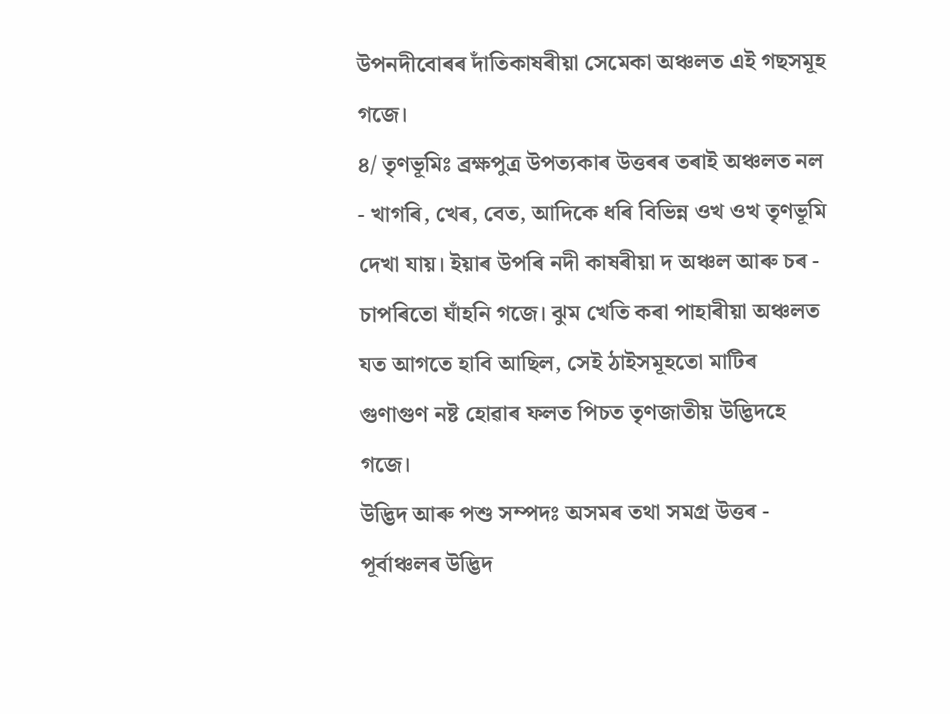উপনদীবোৰৰ দাঁতিকাষৰীয়া সেমেকা অঞ্চলত এই গছসমূহ গজে।
৪/ তৃণভূমিঃ ব্ৰক্ষপুত্ৰ উপত্যকাৰ উত্তৰৰ তৰাই অঞ্চলত নল - খাগৰি, খেৰ, বেত, আদিকে ধৰি বিভিন্ন ওখ ওখ তৃণভূমি দেখা যায়। ইয়াৰ উপৰি নদী কাষৰীয়া দ অঞ্চল আৰু চৰ - চাপৰিতো ঘাঁহনি গজে। ঝুম খেতি কৰা পাহাৰীয়া অঞ্চলত যত আগতে হাবি আছিল, সেই ঠাইসমূহতো মাটিৰ গুণাগুণ নষ্ট হোৱাৰ ফলত পিচত তৃণজাতীয় উদ্ভিদহে গজে।
উদ্ভিদ আৰু পশু সম্পদঃ অসমৰ তথা সমগ্ৰ উত্তৰ - পূৰ্বাঞ্চলৰ উদ্ভিদ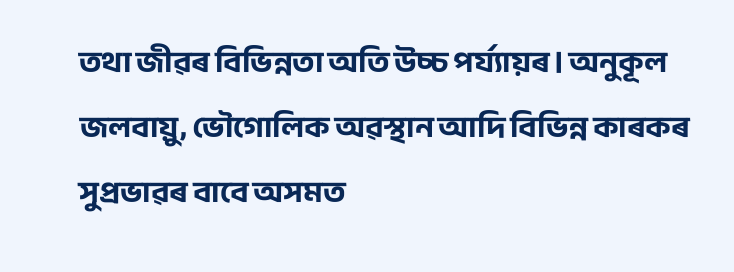তথা জীৱৰ বিভিন্নতা অতি উচ্চ পৰ্য্যায়ৰ। অনুকূল জলবায়ু, ভৌগোলিক অৱস্থান আদি বিভিন্ন কাৰকৰ সুপ্ৰভাৱৰ বাবে অসমত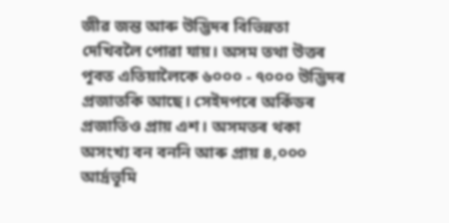জীৱ জন্ত আৰু উদ্ভিদৰ বিভিন্নতা দেখিবলৈ পোৱা যায়। অসম তথা উত্তৰ পূবত এতিয়ালৈকে ৬০০০ - ৭০০০ উদ্ভিদৰ প্ৰজাতকি আছে। সেইদপৰে অৰ্কিডৰ প্ৰজাতিও প্ৰায় এশ। অসমতৰ থকা অসংখ্য বন বননি আৰু প্ৰায় ৪,০০০ আৰ্দ্ৰভূমি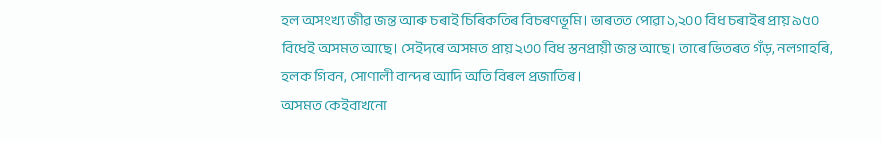হল অসংখ্য জীৱ জন্ত আৰু চৰাই চিৰিকতিৰ বিচৰণভূমি। ভাৰতত পোৱা ১,২০০ বিধ চৰাইৰ প্ৰায় ৯৫০ বিধেই অসমত আছে। সেইদৰে অসমত প্ৰায় ২৩০ বিধ স্তনপ্ৰায়ী জন্ত আছে। তাৰে ভিতৰত গঁড়, নলগাহৰি, হলক গিবন, সোণালী বান্দৰ আদি অতি বিৰল প্ৰজাতিৰ।
অসমত কেইবাখনো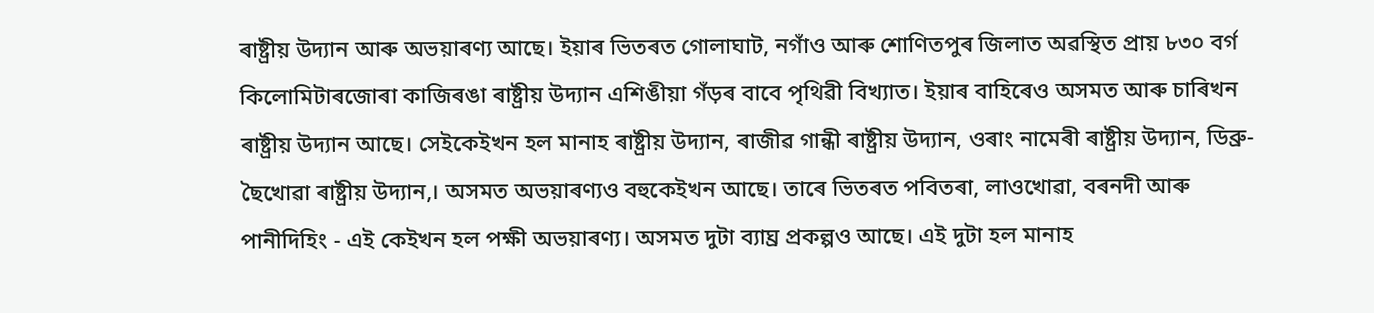ৰাষ্ট্ৰীয় উদ্যান আৰু অভয়াৰণ্য আছে। ইয়াৰ ভিতৰত গোলাঘাট, নগাঁও আৰু শোণিতপুৰ জিলাত অৱস্থিত প্ৰায় ৮৩০ বৰ্গ কিলোমিটাৰজোৰা কাজিৰঙা ৰাষ্ট্ৰীয় উদ্যান এশিঙীয়া গঁড়ৰ বাবে পৃথিৱী বিখ্যাত। ইয়াৰ বাহিৰেও অসমত আৰু চাৰিখন ৰাষ্ট্ৰীয় উদ্যান আছে। সেইকেইখন হল মানাহ ৰাষ্ট্ৰীয় উদ্যান, ৰাজীৱ গান্ধী ৰাষ্ট্ৰীয় উদ্যান, ওৰাং নামেৰী ৰাষ্ট্ৰীয় উদ্যান, ডিব্ৰু-ছৈখোৱা ৰাষ্ট্ৰীয় উদ্যান,। অসমত অভয়াৰণ্যও বহুকেইখন আছে। তাৰে ভিতৰত পবিতৰা, লাওখোৱা, বৰনদী আৰু পানীদিহিং - এই কেইখন হল পক্ষী অভয়াৰণ্য। অসমত দুটা ব্যাঘ্ৰ প্ৰকল্পও আছে। এই দুটা হল মানাহ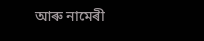আৰু নামেৰী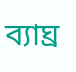ব্যাঘ্ৰ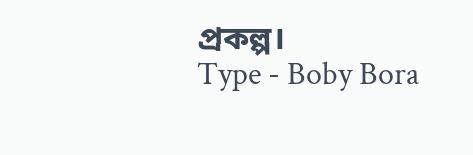প্ৰকল্প।
Type - Boby Bora